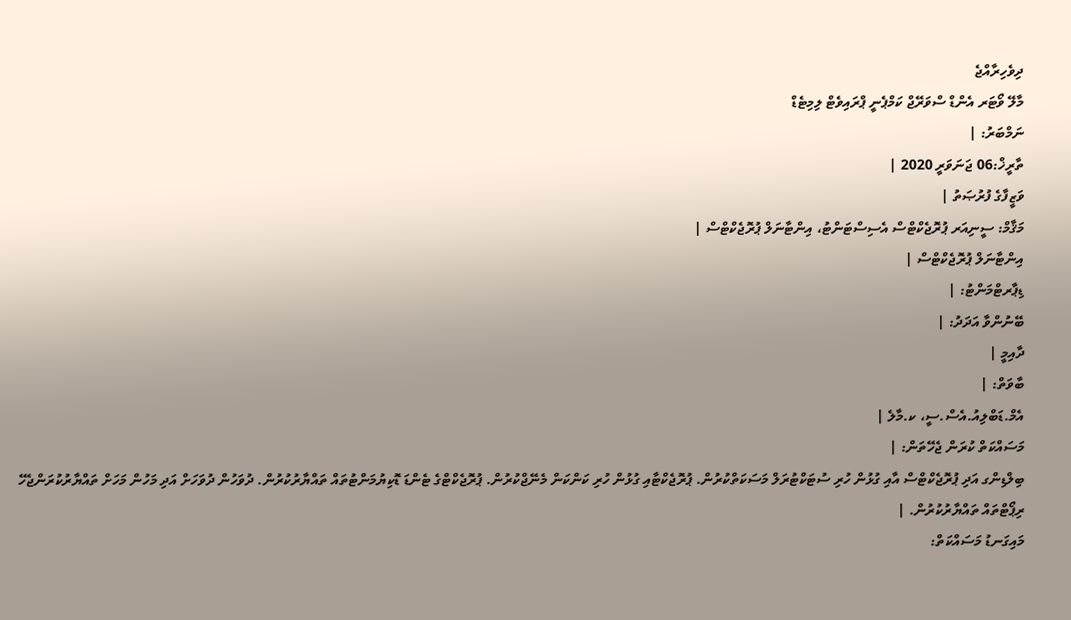ދިވެހިރާއްޖެ
މާލޭ ވޯޓަރ އެންޑް ސްވަރޭޖް ކަމްޕެނީ ޕްރައިވެޓް ލިމިޓެޑް
ނަމްބަރު: |
ތާރީޚް:06 ޖަނަވަރީ 2020 |
ވަޒީފާގެ ފުރުޞަތު |
މަޤާމް: ސީނިއަރ ޕުރޮޖެކްޓްސް އެސިސްޓަންޓު، އިންޓާނަލް ޕުރޮޖެކްޓްސް |
އިންޓާނަލް ޕުރޮޖެކްޓްސް |
ޑިޕާރޓްމަންޓު: |
ބޭނުންވާ އަދަދު: |
ދާއިމީ |
ބާވަތް: |
އެމް.ޑަބްލިއު.އެސް.ސީ، ކ.މާލެ |
މަސައްކަތް ކުރަން ޖެހޭތަން: |
ބިލްޑިންގ އަދި ޕުރޮޖެކްޓްސް އާއި ގުޅުން ހުރި ސުޓަކްޓުރަލް މަސަކަތްކުރުން. ޕުރޮޖެކްޓާއި ގުޅުން ހުރި ކަންކަން މެނޭޖްކުރުން. ޕުރޮޖެކްޓްގެ ޓެންޑަ ޑޮކިޔުމަންޓުތައް ތައްޔާރުކުރުން. ދުވަހުން ދުވަހަށް އަދި މަހުން މަހަށް ތައްޔާރުކުރަންޖެހޭ ރިޕޯޓްތައް ތައްޔާރުކުރުން. |
މައިގަނޑު މަސައްކަތް: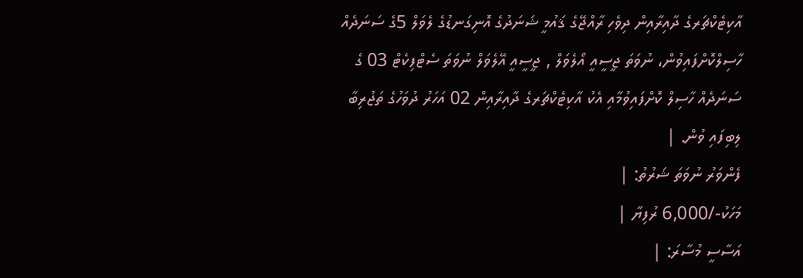އާކިޓެކްޗަރގެ ދާއިރާއިން ދިވެހި ރާއްޖޭގެ ޤައުމީ ޝަނަދުގެ އޮނިގަނޑުގެ ލެވަލް 5ގެ ސަނަދެއް ހާސިލްކޮށްފައިވުން، ނުވަތަ ޖީސީއީ އޯލެވަލް , ޖީސީއީ އޭލެވަލް ނުވަތަ ސެޓްފިކެޓް 03 ގެ ސަނަދެއް ހާސިލް ކޮށްފައިވުމާއި އެކު އާކިޓެކްޗަރގެ ދާއިރާއިން 02 އަހަރު ދުވަހުގެ ތަޖުރިބާ ލިބިފައި ވުން. |
ފެންވަރު ނުވަތަ ޝަރުތު: |
މަހަކު-/6,000 ރުފިޔާ |
އަސާސީ މުސާރަ: |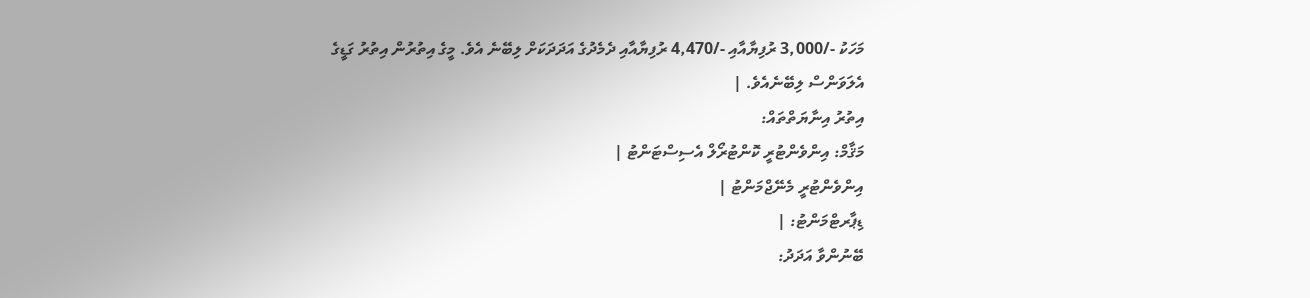މަހަކު -/3,000 ރުފިޔާއާއި -/4,470 ރުފިޔާއާއި ދެމެދުގެ އަދަދަކަށް ލިބޭނެ އެވެ. މީގެ އިތުރުން އިތުރު ގަޑީގެ އެލަވަންސް ލިބޭނެއެވެ. |
އިތުރު އިނާޔަތްތައް:
މަޤާމް: އިންވެންޓުރީ ކޮންޓުރޯލް އެސިސްޓަންޓު |
އިންވެންޓުރީ މެނޭޖްމަންޓު |
ޑިޕާރޓްމަންޓު: |
ބޭނުންވާ އަދަދު: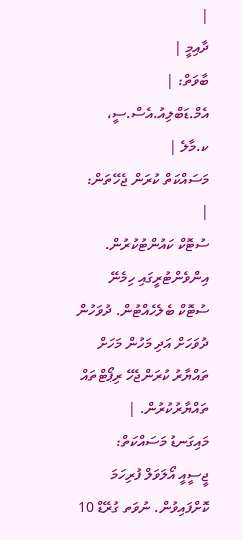|
ދާއިމީ |
ބާވަތް: |
އެމް.ޑަބްލިއު.އެސް.ސީ، ކ.މާލެ |
މަސައްކަތް ކުރަން ޖެހޭތަން: |
ސުޓޮކް ކައުންޓުކުރުން. އިންވެންޓުރީގައި ހިމެނޭ ސުޓޮކް ބެލެހެއްޓުން. ދުވަހުން ދުވަހަށް އަދި މަހުން މަހަށް ތައްޔާރު ކުރަންޖެހޭ ރިޕޯޓްތައް ތައްޔާރުކުރުން. |
މައިގަނޑު މަސައްކަތް:
ޖީސީއީ އޯލަވަލް ފުރިހަމަ ކޮށްފައިވުން. ނުވަތ ގުރޭޑް 10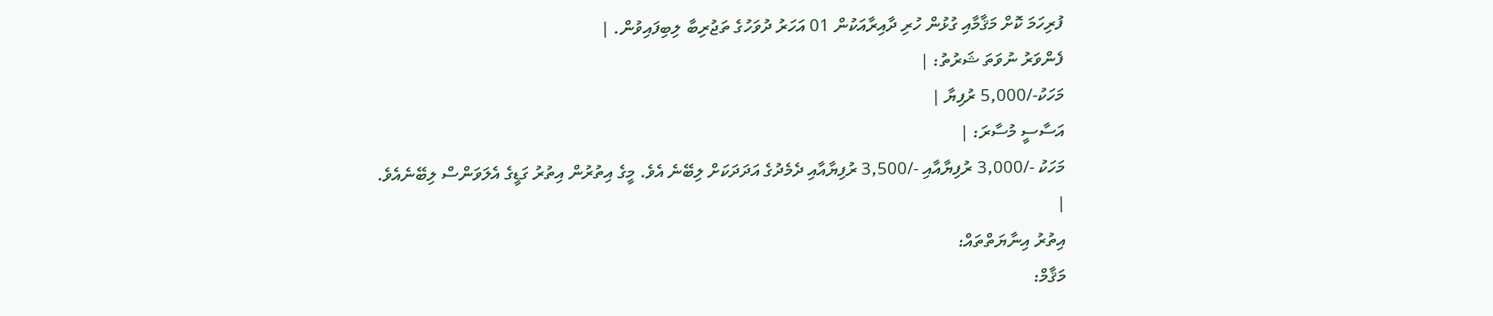ފުރިހަމަ ކޮށް މަޤާމާއި ގުޅުން ހުރި ދާއިރާއަކުން 01 އަހަރު ދުވަހުގެ ތަޖުރިބާ ލިބިފައިވުން. |
ފެންވަރު ނުވަތަ ޝަރުތު: |
މަހަކު-/5,000 ރުފިޔާ |
އަސާސީ މުސާރަ: |
މަހަކު -/3,000 ރުފިޔާއާއި -/3,500 ރުފިޔާއާއި ދެމެދުގެ އަދަދަކަށް ލިބޭނެ އެވެ. މީގެ އިތުރުން އިތުރު ގަޑީގެ އެލަވަންސް ލިބޭނެއެވެ. |
އިތުރު އިނާޔަތްތައް:
މަޤާމް: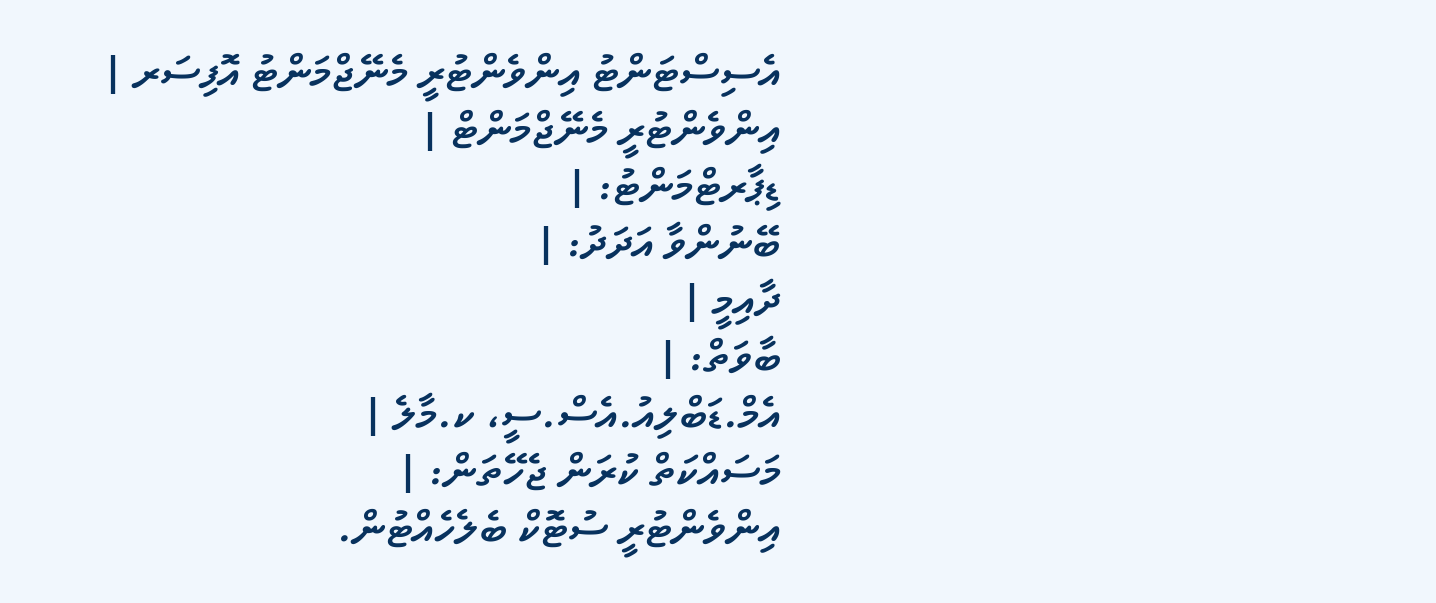އެސިސްޓަންޓު އިންވެންޓުރީ މެނޭޖްމަންޓު އޮފިސަރ |
އިންވެންޓުރީ މެނޭޖްމަންޓް |
ޑިޕާރޓްމަންޓު: |
ބޭނުންވާ އަދަދު: |
ދާއިމީ |
ބާވަތް: |
އެމް.ޑަބްލިއު.އެސް.ސީ، ކ.މާލެ |
މަސައްކަތް ކުރަން ޖެހޭތަން: |
އިންވެންޓުރީ ސުޓޮކް ބެލެހެއްޓުން.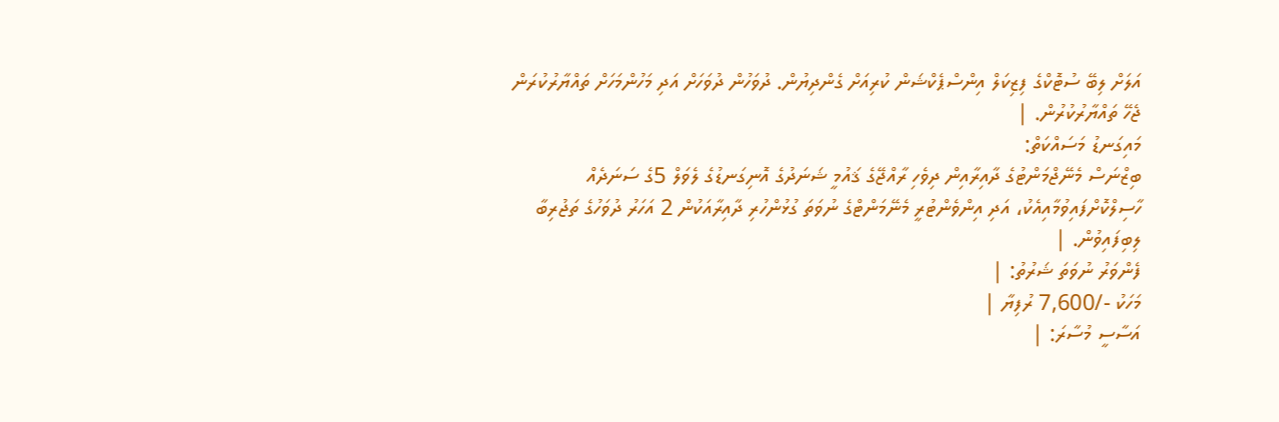އަލަށް ލިބޭ ސުޓޮކްގެ ފިޒިކަލް އިންސްޕެކްޝަން ކުރިއަށް ގެންދިޔުން. ދުވަހުން ދުވަހަށް އަދި މަހުންމަހަށް ތައްޔާރުކުރަން ޖެހޭ ތައްޔާރުކުރުން. |
މައިގަނޑު މަސައްކަތް:
ބިޒްނަސް މެނޭޖްމަންޓުގެ ދާއިރާއިން ދިވެހި ރާއްޖޭގެ ޤައުމީ ޝަނަދުގެ އޮނިގަނޑުގެ ލެވަލް 5ގެ ސަނަދެއް ހާސިލްކޮށްފައިވުމާއިއެކު، އަދި އިންވެންޓުރީ މެނޭމަންޓްގެ ނުވަތަ ގުޅުންހުރި ދާއިރާއަކުން 2 އަހަރު ދުވަހުގެ ތަޖުރިބާ ލިބިފައިވުން. |
ފެންވަރު ނުވަތަ ޝަރުތު: |
މަހަކު -/7,600 ރުފިޔާ |
އަސާސީ މުސާރަ: |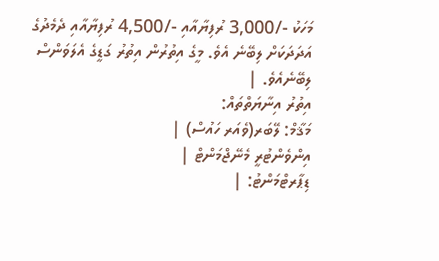މަހަކު -/3,000 ރުފިޔާއާއި -/4,500 ރުފިޔާއާއި ދެމެދުގެ އަދަދަކަށް ލިބޭނެ އެވެ. މީގެ އިތުރުން އިތުރު ގަޑީގެ އެލަވަންސް ލިބޭނެއެވެ. |
އިތުރު އިނާޔަތްތައް:
މަޤާމް: ލޭބަރ(ވެއަރ ހައުސް) |
އިންވެންޓުރީ މެނޭޖްމަންޓް |
ޑިޕާރޓްމަންޓު: |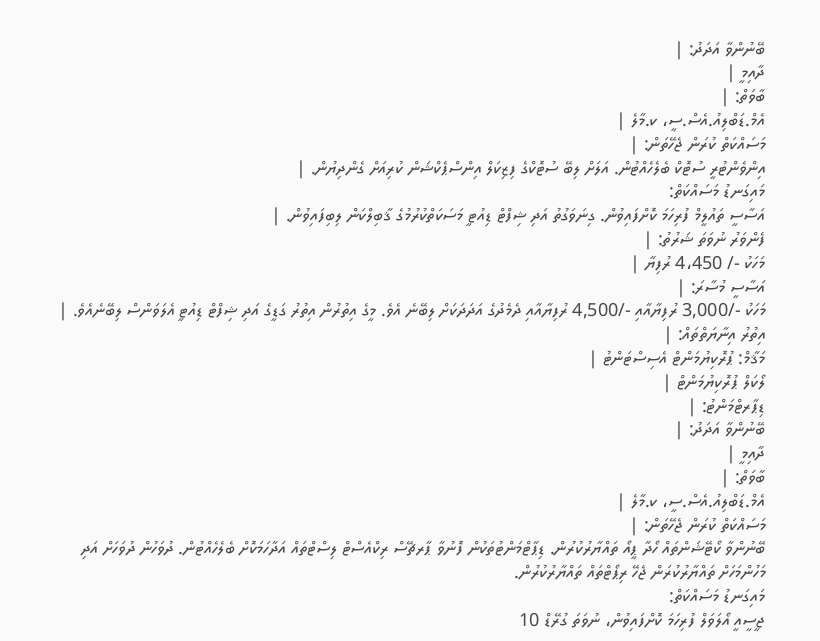ބޭނުންވާ އަދަދު: |
ދާއިމީ |
ބާވަތް: |
އެމް.ޑަބްލިއު.އެސް.ސީ، ކ.މާލެ |
މަސައްކަތް ކުރަން ޖެހޭތަން: |
އިންވެންޓުރީ ސުޓޮކް ބެލެހެއްޓުން. އަލަށް ލިބޭ ސުޓޮކްގެ ފިޒިކަލް އިންސްޕެކްޝަން ކުރިއަށް ގެންދިޔުން. |
މައިގަނޑު މަސައްކަތް:
އަސާސީ ތައުލީމް ފުރިހަމަ ކޮށްފައިވުން. ގިނަވަގުތު އަދި ޝިފްޓް ޑިއުޓީ މަސަކަތްކުރުމުގެ ޤާބިލްކަން ލިބިފައިވުން. |
ފެންވަރު ނުވަތަ ޝަރުތު: |
މަހަކު -/ 4،450 ރުފިޔާ |
އަސާސީ މުސާރަ: |
މަހަކު -/3,000 ރުފިޔާއާއި -/4,500 ރުފިޔާއާއި ދެމެދުގެ އަދަދަކަށް ލިބޭނެ އެވެ. މީގެ އިތުރުން އިތުރު ގަޑީގެ އަދި ޝިފްޓް ޑިއުޓީ އެލަވަންސް ލިބޭނެއެވެ. |
އިތުރު އިނާޔަތްތައް: |
މަޤާމް: ޕުރޮކިޔުމަންޓް އެސިސްޓަންޓު |
ލޯކަލް ޕުރޮކިޔުމަންޓް |
ޑިޕާރޓްމަންޓު: |
ބޭނުންވާ އަދަދު: |
ދާއިމީ |
ބާވަތް: |
އެމް.ޑަބްލިއު.އެސް.ސީ، ކ.މާލެ |
މަސައްކަތް ކުރަން ޖެހޭތަން: |
ބޭނުންވާ ކޯޓޭޝަންތައް ހޯދާ ޕީއޯ ތައްޔާރުކުރުން. ޑިޕާޓްމަންޓުތަކުން ފޮނުވާ ޕާރޗޭސް ރިކްއެސްޓް ލިސްޓްތައް އަދާހަމަކޮށް ބެލެހެއްޓުން. ދުވަހުން ދުވަހަށް އަދި މަހުންމަހަށް ތައްޔާރުކުރަން ޖެހޭ ރިޕޯޓްތައް ތައްޔާރުކުރުން.
މައިގަނޑު މަސައްކަތް:
ޖީސީއީ އޯލަވަލް ފުރިހަމަ ކޮށްފައިވުން، ނުވަތަ ގުރޭޑް 10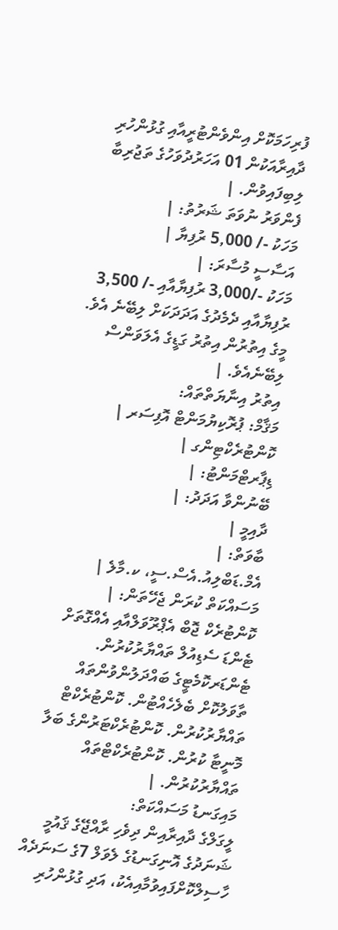ފުރިހަމަކޮށް އިންވެންޓުރީއާއި ގުޅުންހުރި ދާއިރާއަކުން 01 އަހަރުދުވަހުގެ ތަޖުރިބާ ލިބިފައިވުން. |
ފެންވަރު ނުވަތަ ޝަރުތު: |
މަހަކު -/ 5,000 ރުފިޔާ |
އަސާސީ މުސާރަ: |
މަހަކު -/3,000 ރުފިޔާއާއި -/ 3,500 ރުފިޔާއާއި ދެމެދުގެ އަދަދަކަށް ލިބޭނެ އެވެ. މީގެ އިތުރުން އިތުރު ގަޑީގެ އެލަވަންސް ލިބޭނެއެވެ. |
އިތުރު އިނާޔަތްތައް:
މަޤާމް: ޕުރޮކިޔުމަންޓް އޮފިސަރ |
ކޮންޓުރެކްޓިންގ |
ޑިޕާރޓްމަންޓު: |
ބޭނުންވާ އަދަދު: |
ދާއިމީ |
ބާވަތް: |
އެމް.ޑަބްލިއު.އެސް.ސީ، ކ.މާލެ |
މަސައްކަތް ކުރަން ޖެހޭތަން: |
ކޮންޓުރެކް ޖޮބް އެޕްރޫވަލްއާއި އެއްގޮތަށް ޓެންޑަ ސެޑިއުލް ތައްޔާރުކުރުން. ޓެންޑަރކޮމެޓީގެ ބައްދަލުންވުންތައް ތާވަލުކޮށް ބެލެހެއްޓުން. ކޮންޓުރެކްޓް ތައްޔާރުކުރުން. ކޮންޓުރެކްޓަރުންގެ ބަލާ މޮނީޓާ ކުރުން. ކޮންޓުރެކްޓްތައް ތައްޔާރުކުރުން. |
މައިގަނޑު މަސައްކަތް:
ލީގަލްގެ ދާއިރާއިން ދިވެހި ރާއްޖޭގެ ޤައުމީ ޝަނަދުގެ އޮނިގަނޑުގެ ލެވަލް 7ގެ ސަނަދެއް ހާސިލްކޮށްފައިވުމާއިއެކު، އަދި ގުޅުންހުރި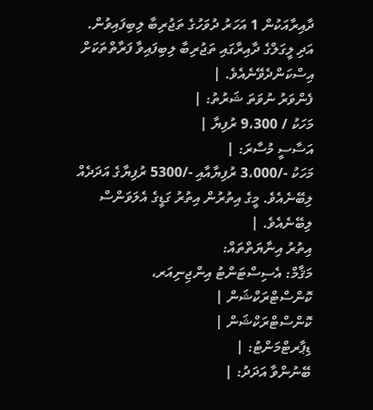ދާއިރާއަކުން 1 އަހަރު ދުވަހުގެ ތަޖުރިބާ ލިބިފައިވުން. އަދި ލީގަލްގެ ދާއިރާގައި ތަޖުރިބާ ލިބިފައިވާ ފަރާތްތަކަށް އިސްކަންދެވޭނެއެވެ. |
ފެންވަރު ނުވަތަ ޝަރުތު: |
މަހަކު / 9،300 ރުފިޔާ |
އަސާސީ މުސާރަ: |
މަހަކު -/3،000 ރުފިޔާއާއި -/5300 ރުފިޔާގެ އަދަދެއް ލިބޭނެއެވެ. މީގެ އިތުރުން އިތުރު ގަޑީގެ އެލަވަންސް ލިބޭނެއެވެ. |
އިތުރު އިނާޔަތްތައް:
މަޤާމް: އެސިސްޓަންޓު އިންޖިނިއަރ، ކޮންސްޓްރަކްޝަން |
ކޮންސްޓްރަކްޝަން |
ޑިޕާރޓްމަންޓު: |
ބޭނުންވާ އަދަދު: |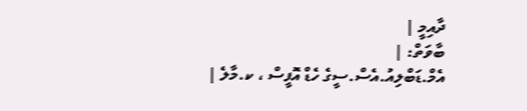ދާއިމީ |
ބާވަތް: |
އެމް.ޑަބްލިއު.އެސް.ސީގެ ހެޑް އޮފީސް ، ކ.މާލެ |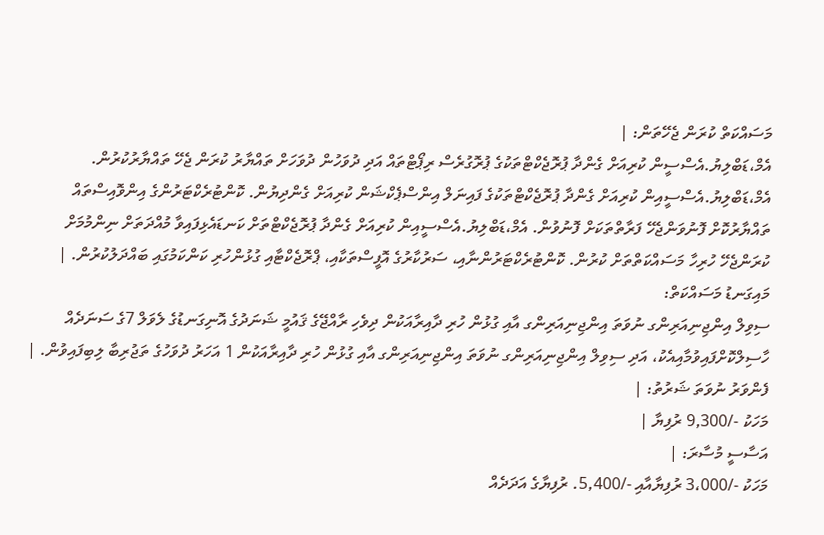މަސައްކަތް ކުރަން ޖެހޭތަން: |
އެމް،ޑަބްލިޔު.އެސްސީން ކުރިއަށް ގެންދާ ޕުރޮޖެކްޓްތަކުގެ ޕުރޮގުރެސް ރިޕޯޓްތައް އަދި ދުވަހުން ދުވަހަށް ތައްޔާރު ކުރަން ޖެހޭ ތައްޔާރުކުރުން. އެމް،ޑަބްލިޔު.އެސްސީއިން ކުރިއަށް ގެންދާ ޕުރޮޖެކްޓްތަކުގެ ފައިނަލް އިންސްޕެކްޝަން ކުރިއަށް ގެންދިޔުން. ކޮންޓުރެކްޓަރުންގެ އިންވޮއިސްތައް ތައްޔާރުކޮށް ފޮނުވަންޖެހޭ ފަރާތްތަކަށް ފޮނުވުން. އެމް،ޑަބްލިޔު.އެސްސީއިން ކުރިއަށް ގެންދާ ޕުރޮޖެކްޓްތަށް ކަނޑައެޅިފައިވާ މުއްދަތަށް ނިންމުމަށް ކުރަންޖެހޭ ހުރިހާ މަސައްކަތްތަށް ކުރުން. ކޮންޓުރެކްޓަރުންނާއި، ސަރުކާރުގެ އޮފީސްތަކާއި، ޕްރޮޖެކްޓާއި ގުޅުންހުރި ކަންކަމުގައި ބައްދަލުކުރުން. |
މައިގަނޑު މަސައްކަތް:
ސިވިލް އިންޖިނިއަރިންގ ނުވަތަ އިންޖިނިއަރިންގ އާއި ގުޅުން ހުރި ދާއިރާއަކުން ދިވެހި ރާއްޖޭގެ ޤައުމީ ޝަނަދުގެ އޮނިގަނޑުގެ ލެވަލް 7ގެ ސަނަދެއް ހާސިލްކޮށްފައިވުމާއިއެކު، އަދި ސިވިލް އިންޖިނިއަރިންގ ނުވަތަ އިންޖިނިއަރިންގ އާއި ގުޅުން ހުރި ދާއިރާއަކުން 1 އަހަރު ދުވަހުގެ ތަޖުރިބާ ލިބިފައިވުން. |
ފެންވަރު ނުވަތަ ޝަރުތު: |
މަހަކު -/9,300 ރުފިޔާ |
އަސާސީ މުސާރަ: |
މަހަކު -/3،000 ރުފިޔާއާއި -/5,400. ރުފިޔާގެ އަދަދެއް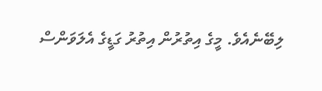ލިބޭނެއެވެ. މީގެ އިތުރުން އިތުރު ގަޑީގެ އެލަވަންސް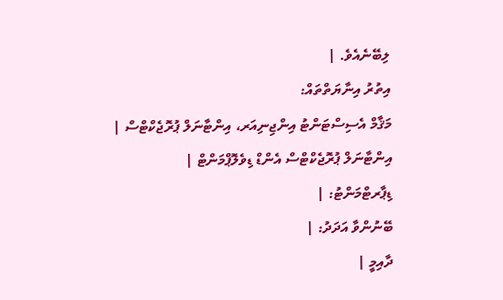ލިބޭނެއެވެ. |
އިތުރު އިނާޔަތްތައް:
މަޤާމް އެސިސްޓަންޓު އިންޖިނިއަރ، އިންޓާނަލް ޕުރޮޖެކްޓްސް |
އިންޓާނަލް ޕުރޮޖެކްޓްސް އެންޑް ޑިވެލޮޕްމަންޓް |
ޑިޕާރޓްމަންޓު: |
ބޭނުންވާ އަދަދު: |
ދާއިމީ |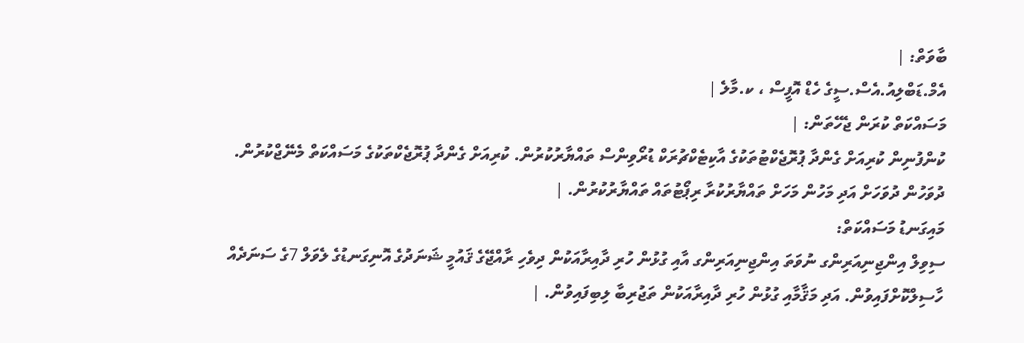ބާވަތް: |
އެމް.ޑަބްލިއު.އެސް.ސީގެ ހެޑް އޮފީސް ، ކ.މާލެ |
މަސައްކަތް ކުރަން ޖެހޭތަން: |
ކުންފުނިން ކުރިއަށް ގެންދާ ޕުރޮޖެކްޓުތަކުގެ އާކިޓެކްޗުރަކް ޑުރޯވިންސް ތައްޔާރުކުރުން. ކުރިއަށް ގެންދާ ޕުރޮޖެކްތަކުގެ މަސައްކަތް މެނޭޖްކުރުން. ދުވަހުން ދުވަހަށް އަދި މަހުން މަހަށް ތައްޔާރުކުރާ ރިޕޯޓުތައް ތައްޔާރުކުރުން. |
މައިގަނޑު މަސައްކަތް:
ސިވިލް އިންޖިނިއަރިންގ ނުވަތަ އިންޖިނިއަރިންގ އާއި ގުޅުން ހުރި ދާއިރާއަކުން ދިވެހި ރާއްޖޭގެ ޤައުމީ ޝަނަދުގެ އޮނިގަނޑުގެ ލެވަލް 7ގެ ސަނަދެއް ހާސިލްކޮށްފައިވުން. އަދި މަޤާމާއި ގުޅުން ހުރި ދާއިރާއަކުން ތަޖުރިބާ ލިބިފައިވުން. |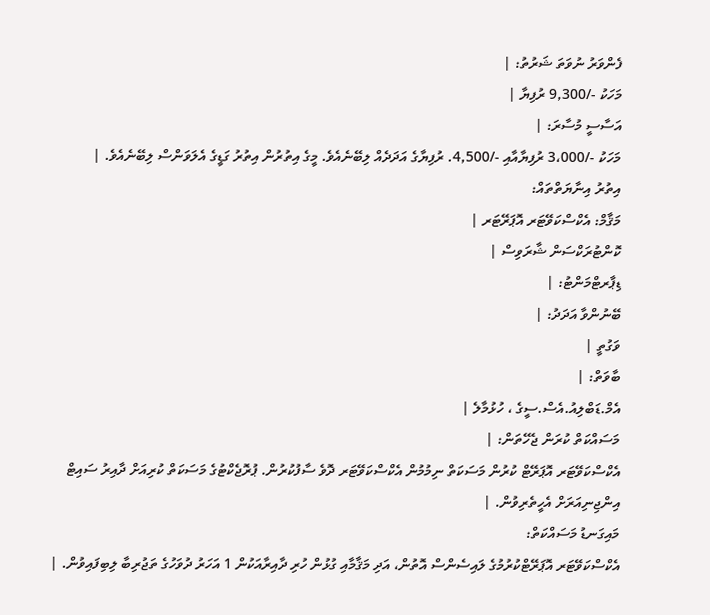ފެންވަރު ނުވަތަ ޝަރުތު: |
މަހަކު -/9,300 ރުފިޔާ |
އަސާސީ މުސާރަ: |
މަހަކު -/3،000 ރުފިޔާއާއި -/4,500. ރުފިޔާގެ އަދަދެއް ލިބޭނެއެވެ. މީގެ އިތުރުން އިތުރު ގަޑީގެ އެލަވަންސް ލިބޭނެއެވެ. |
އިތުރު އިނާޔަތްތައް:
މަޤާމް: އެކްސްކަވޭޓަރ އޮޕަރޭޓަރ |
ކޮންޓުރަކްސަން ޝާރަވިސް |
ޑިޕާރޓްމަންޓު: |
ބޭނުންވާ އަދަދު: |
ވަގުތީ |
ބާވަތް: |
އެމް.ޑަބްލިއު.އެސް.ސީގެ ، ހުޅުމާލެ |
މަސައްކަތް ކުރަން ޖެހޭތަން: |
އެކްސްކަވޭޓަރ އޮޕަރޭޓް ކުރުން މަސަކަތް ނިމުމުން އެކްސްކަވޭޓަރ ދޮވެ ސާފުކުރުން. ޕުރޮޖެކްޓުގެ މަސަކަތް ކުރިއަށް ދާއިރު ސައިޓް އިންޖިނިއަރަށް އެހީތެރިވުން. |
މައިގަނޑު މަސައްކަތް:
އެކްސްކަވޭޓަރ އޮޕަރޭޓްކުރުމުގެ ލައިސެންސް އޮތުން، އަދި މަޤާމާއި ގުޅުން ހުރި ދާއިރާއަކުން 1 އަހަރު ދުވަހުގެ ތަޖުރިބާ ލިބިފައިވުން. |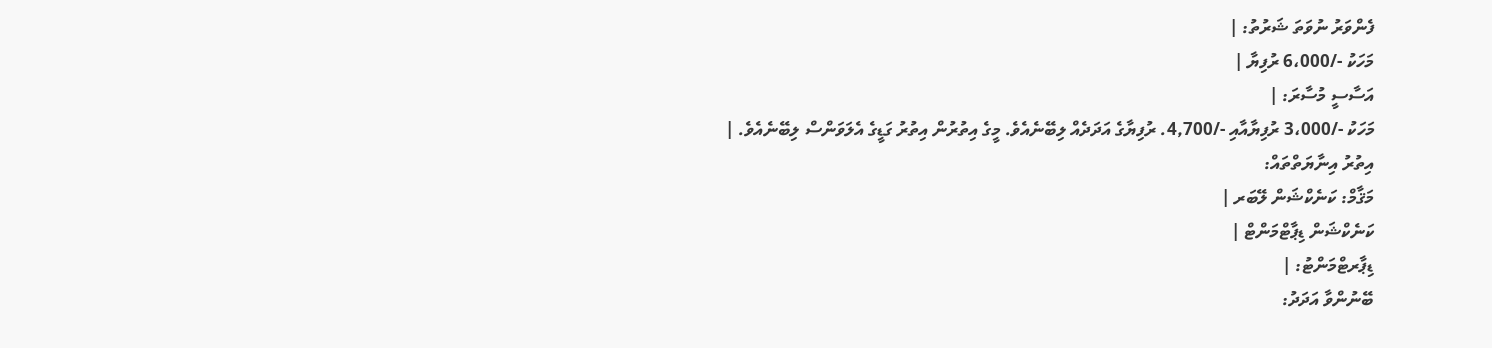ފެންވަރު ނުވަތަ ޝަރުތު: |
މަހަކު -/6،000 ރުފިޔާ |
އަސާސީ މުސާރަ: |
މަހަކު -/3،000 ރުފިޔާއާއި -/4,700. ރުފިޔާގެ އަދަދެއް ލިބޭނެއެވެ. މީގެ އިތުރުން އިތުރު ގަޑީގެ އެލަވަންސް ލިބޭނެއެވެ. |
އިތުރު އިނާޔަތްތައް:
މަޤާމް: ކަނެކްޝަން ލޭބަރ |
ކަނެކްޝަން ޑިޕާޓްމަންޓް |
ޑިޕާރޓްމަންޓު: |
ބޭނުންވާ އަދަދު: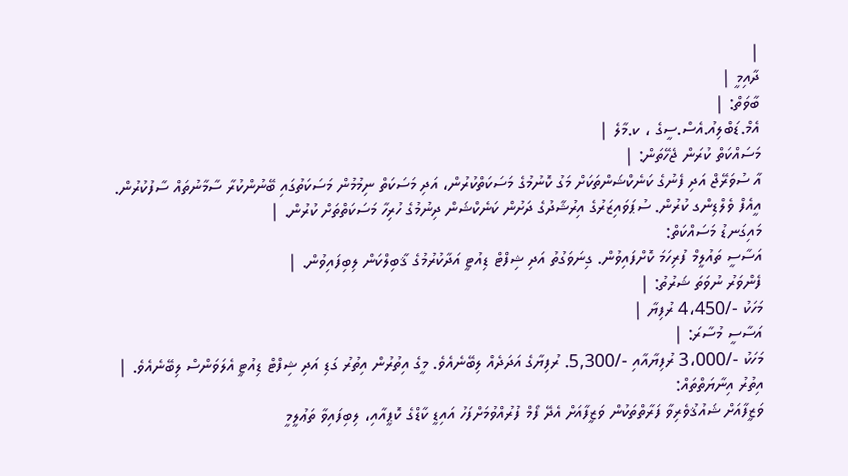|
ދާއިމީ |
ބާވަތް: |
އެމް.ޑަބްލިއު.އެސް.ސީގެ ، ކ.މާލެ |
މަސައްކަތް ކުރަން ޖެހޭތަން: |
އާ ސުވަރޭޖް އަދި ފެނުގެ ކަނެކްޝަންތަކަށް މަގު ކޮނުމުގެ މަސަކަތްކުރުން، އަދި މަސަކަތް ނިމުމުން މަސަކަތުގައި ބޭނުންކުރާ ސާމާނުތައް ސާފުކުރުން. އީއެފް ވެލްޑިންގ ކުރުން. ސުޕަވައިޒަރުގެ އިރުޝާދުގެ ދަށުން ކަނެކްޝަން ދިނުމުގެ ހުރިހާ މަސަކަތްތަށް ކުރުން. |
މައިގަނޑު މަސައްކަތް:
އަސާސީ ތައުލީމް ފުރިހަމަ ކޮށްފައިވުން. ގިނަވަގުތު އަދި ޝިފްޓް ޑިއުޓީ އަދާކުރުމުގެ ޤާބިލްކަން ލިބިފައިވުން. |
ފެންވަރު ނުވަތަ ޝަރުތު: |
މަހަކު -/4،450 ރުފިޔާ |
އަސާސީ މުސާރަ: |
މަހަކު -/3،000 ރުފިޔާއާއި -/5,300. ރުފިޔާގެ އަދަދެއް ލިބޭނެއެވެ. މީގެ އިތުރުން އިތުރު ގަޑި އަދި ޝިފްޓް ޑިއުޓީ އެލަވަންސް ލިބޭނެއެވެ. |
އިތުރު އިނާޔަތްތައް:
ވަޒީފާއަށް ޝައުޤުވެރިވާ ފަރާތްތަކުން ވަޒީފާއަށް އެދޭ ފޯމް ފުރުއްވުމަށްފަހު އައިޑީ ކާޑްގެ ކޮޕީއާއި، ލިބިފައިވާ ތަޢުލީމީ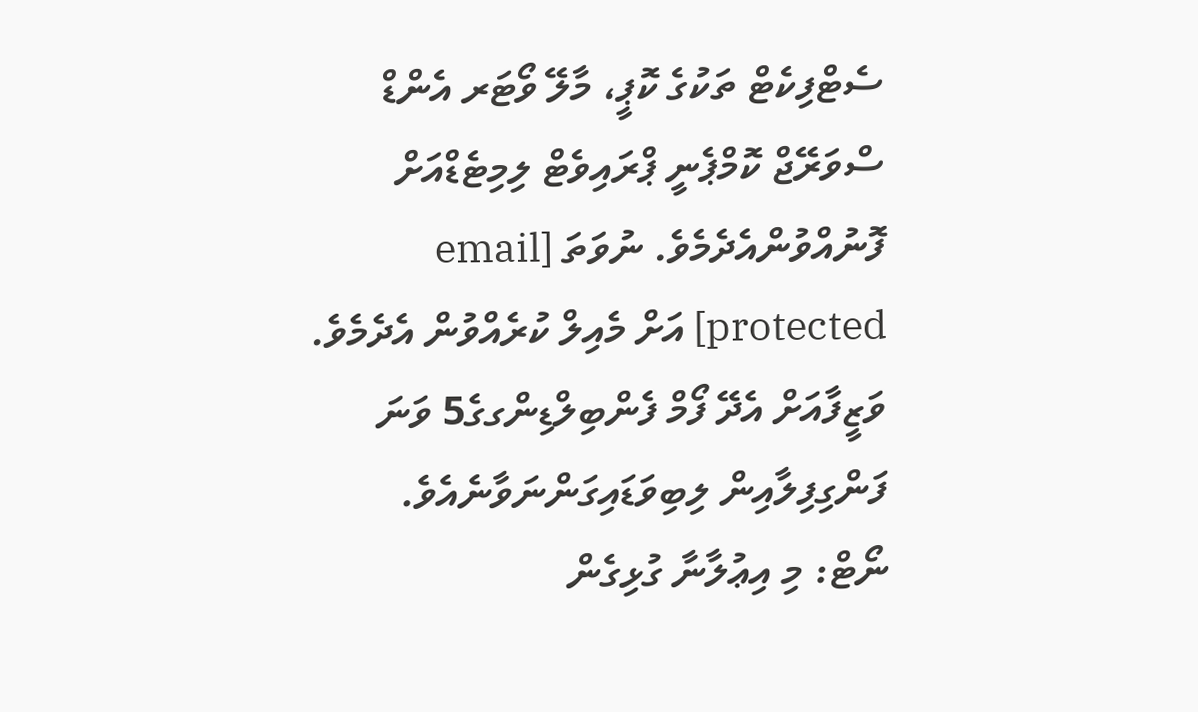ސެޓްފިކެޓް ތަކުގެ ކޮޕީ، މާލޭ ވޯޓަރ އެންޑް ސްވަރޭޖް ކޮމްޕެނީ ޕްރައިވެޓް ލިމިޓެޑްއަށް ފޮނުއްވުންއެދެމެވެ. ނުވަތަ [email protected] އަށް މެއިލް ކުރެއްވުން އެދެމެވެ. ވަޒީފާއަށް އެދޭ ފޯމް ފެންބިލްޑިންގގެ5 ވަނަ ފަންގިފިލާއިން ލިބިވަޑައިގަންނަވާނެއެވެ.
ނޯޓް: މި އިޢުލާނާ ގުޅިގެން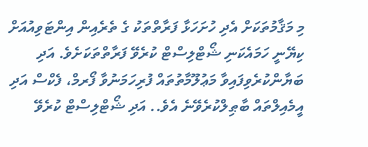މި މަޤާމުތަކަށް އެދި ހުށަހަޅާ ފަރާތްތަކު ގެ ތެރެއިން އިންޓަވިއުއަށް ކިޔޭނީ ހަމައެކަނި ޝޯޓްލިސްޓް ކުރެވޭ ފަރާތްތަކަށެވެ. އަދި ބަޔާންކުރެވިފައިވާ މަޢުލޫމާތުތައް ފުރިހަމަނުވާ ފޯރމް، ފެކްސް އަދި އީމެއިލްތައް ބާޠިލްކުރެވޭނެ އެވެ.. އަދި ޝޯޓްލިސްޓް ކުރެވޭ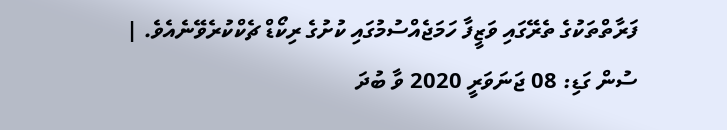ފަރާތްތަކުގެ ތެރޭގައި ވަޒީފާ ހަމަޖެއްސުމުގައި ކުށުގެ ރިކޯޑް ޗެކްކުރެވޭނެއެވެ. |
ސުން ގަޑި: 08 ޖަނަވަރީ 2020 ވާ ބުދަ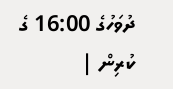ދުވަހުގެ 16:00 ގެ ކުރިން |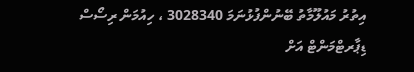އިތުރު މައުލޫމާތު ބޭނުންފުޅުނަމަ 3028340 ، ހިއުމަން ރިސޯސް ޑިޕާރޓްމަންޓް އަށް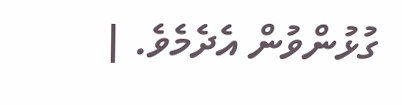ގުޅުންވުން އެދެމެވެ. |